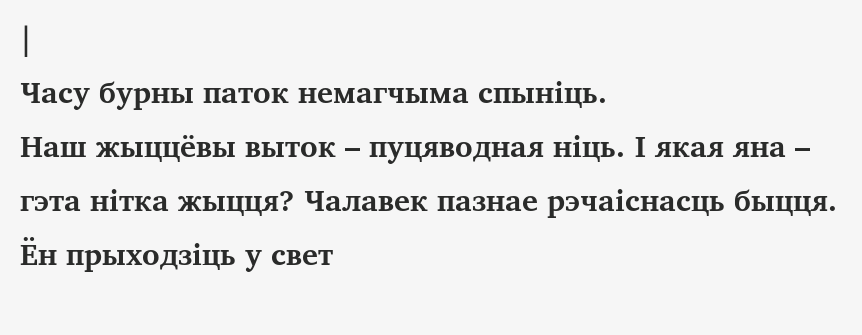|
Часу бурны паток немагчыма спыніць.
Наш жыццёвы выток – пуцяводная ніць. І якая яна – гэта нітка жыцця? Чалавек пазнае рэчаіснасць быцця. Ён прыходзіць у свет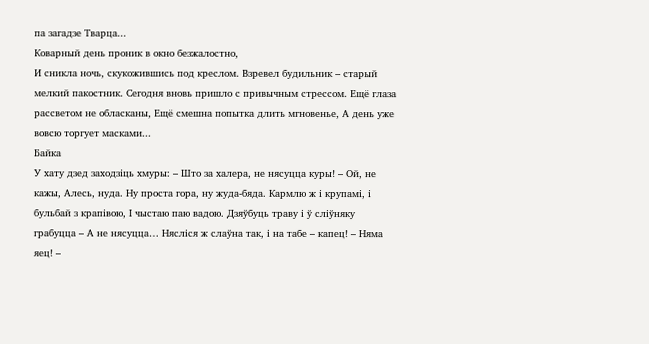па загадзе Тварца...
Коварный день проник в окно безжалостно,
И сникла ночь, скукожившись под креслом. Взревел будильник – старый мелкий пакостник. Сегодня вновь пришло с привычным стрессом. Ещё глаза рассветом не обласканы, Ещё смешна попытка длить мгновенье, А день уже вовсю торгует масками...
Байка
У хату дзед заходзіць хмуры: – Што за халера, не нясуцца куры! – Ой, не кажы, Алесь, нуда. Ну проста гора, ну жуда-бяда. Кармлю ж і крупамі, і бульбай з крапівою, І чыстаю паю вадою. Дзяўбуць траву і ў сліўняку грабуцца – А не нясуцца… Нясліся ж слаўна так, і на табе – капец! – Няма яец! –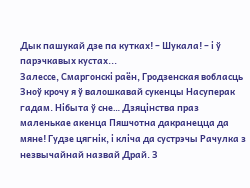Дык пашукай дзе па кутках! – Шукала! – і ў парэчкавых кустах...
Залессе, Смаргонскі раён, Гродзенская вобласць
Зноў крочу я ў валошкавай сукенцы Насуперак гадам. Нібыта ў сне… Дзяцінства праз маленькае акенца Пяшчотна дакранецца да мяне! Гудзе цягнік, і кліча да сустрэчы Рачулка з незвычайнай назвай Драй. З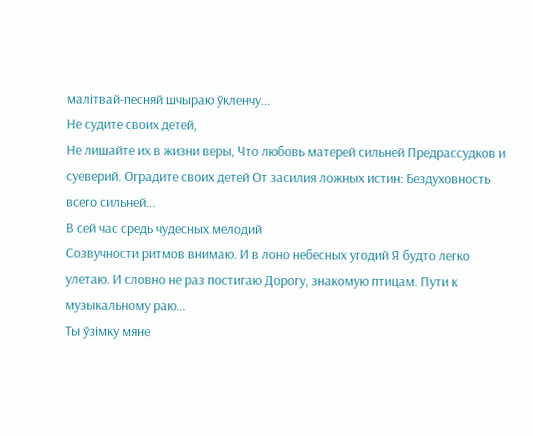малітвай-песняй шчыраю ўкленчу...
Не судите своих детей,
Не лишайте их в жизни веры, Что любовь матерей сильней Предрассудков и суеверий. Оградите своих детей От засилия ложных истин: Бездуховность всего сильней...
В сей час средь чудесных мелодий
Созвучности ритмов внимаю. И в лоно небесных угодий Я будто легко улетаю. И словно не раз постигаю Дорогу, знакомую птицам. Пути к музыкальному раю...
Ты ўзімку мяне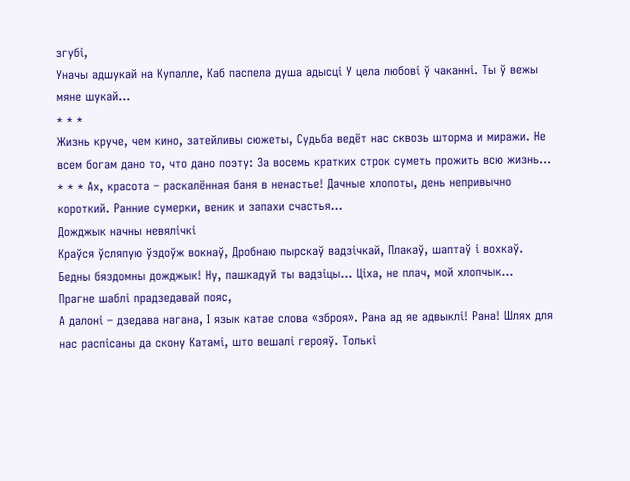згубі,
Уначы адшукай на Купалле, Каб паспела душа адысці У цела любові ў чаканні. Ты ў вежы мяне шукай…
* * *
Жизнь круче, чем кино, затейливы сюжеты, Судьба ведёт нас сквозь шторма и миражи. Не всем богам дано то, что дано поэту: За восемь кратких строк суметь прожить всю жизнь… * * * Ах, красота – раскалённая баня в ненастье! Дачные хлопоты, день непривычно короткий. Ранние сумерки, веник и запахи счастья...
Дожджык начны невялічкі
Краўся ўсляпую ўздоўж вокнаў, Дробнаю пырскаў вадзічкай, Плакаў, шаптаў і вохкаў. Бедны бяздомны дожджык! Ну, пашкадуй ты вадзіцы… Ціха, не плач, мой хлопчык…
Прагне шаблі прадзедавай пояс,
А далоні – дзедава нагана, І язык катае слова «зброя». Рана ад яе адвыклі! Рана! Шлях для нас распісаны да скону Катамі, што вешалі герояў. Толькі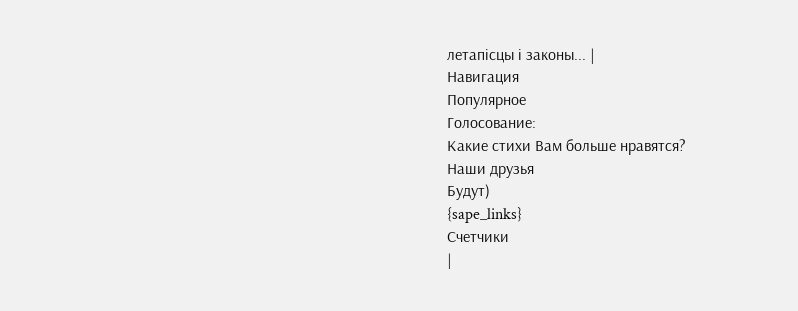летапісцы і законы... |
Навигация
Популярное
Голосование:
Какие стихи Вам больше нравятся?
Наши друзья
Будут)
{sape_links}
Счетчики
|